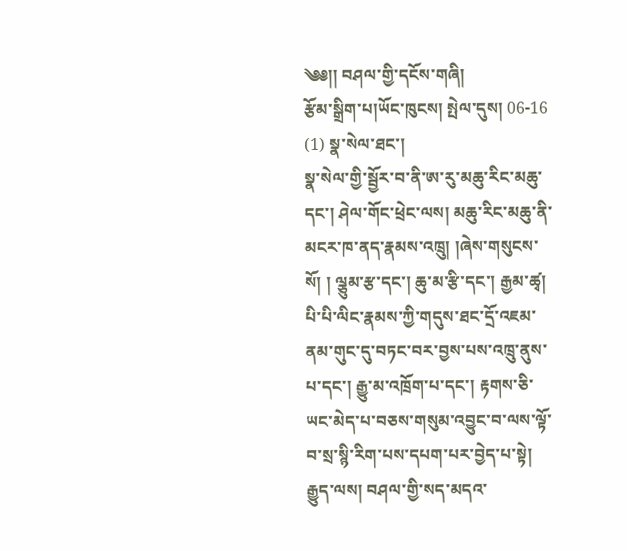༄༅།། བཤལ་གྱི་དངོས་གཞི།
རྩོམ་སྒྲིག་པ།ཡོང་ཁུངས། སྤེལ་དུས། 06-16
(1) སྣ་སེལ་ཐང་།
སྣ་སེལ་གྱི་སྦྱོར་བ་ནི་ཨ་རུ་མཆུ་རིང་མཆུ་དང་། ཤེལ་གོང་ཕྲེང་ལས། མཆུ་རིང་མཆུ་ནི་མངར་ཁ་ནད་རྣམས་འཁྲུ། །ཞེས་གསུངས་སོ། ། ལྕུམ་རྩ་དང་། ཆུ་མ་རྩི་དང་། རྒྱམ་ཚྭ། པི་པི་ལིང་རྣམས་ཀྱི་གདུས་ཐང་དྲོ་འཇམ་ནམ་གུང་དུ་བཏང་བར་བྱས་པས་འཁྲུ་ནུས་པ་དང་། རྒྱུ་མ་འཁྲོག་པ་དང་། རྟགས་ཅི་ཡང་མེད་པ་བཅས་གསུམ་འབྱུང་བ་ལས་ལྟོ་བ་སྲ་སྙི་རིག་པས་དཔག་པར་བྱེད་པ་སྟེ། རྒྱུད་ལས། བཤལ་གྱི་སད་མདའ་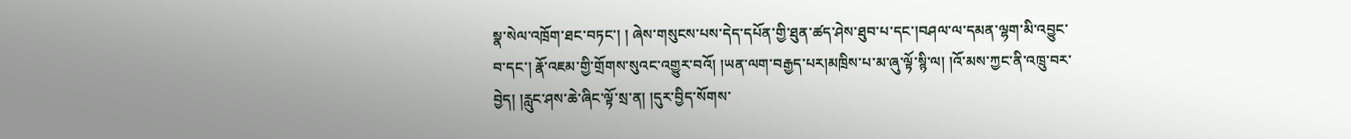སྣ་སེལ་འཁྲོག་ཐང་བཏང་། ། ཞེས་གསུངས་པས་དེད་དཔོན་གྱི་ཐུན་ཚད་ཤེས་ཐུབ་པ་དང་།བཤལ་ལ་དམན་ལྷག་མི་འབྱུང་བ་དང་། རྣོ་འཇམ་གྱི་གྲོགས་སུའང་འགྱུར་བའོ། །ཡན་ལག་བརྒྱད་པར།མཁྲིས་པ་མ་ཞུ་ལྟོ་སྙི་ལ། །འོ་མས་ཀྱང་ནི་འཁྲུ་བར་བྱེད། །རླུང་ཤས་ཆེ་ཞིང་ལྟོ་སྲ་ན། །དུར་བྱིད་སོགས་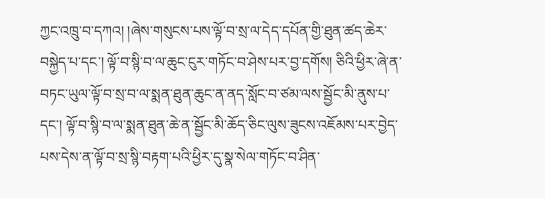ཀྱང་འཁྲུ་བ་དཀའ། །ཞེས་གསུངས་པས་ལྟོ་བ་སྲ་ལ་དེད་དཔོན་གྱི་ཐུན་ཚད་ཆེར་བསྐྱེད་པ་དང་། ལྟོ་བ་སྙི་བ་ལ་ཆུང་ངུར་གཏོང་བ་ཤེས་པར་བྱ་དགོས། ཅིའི་ཕྱིར་ཞེ་ན་བཏང་ཡུལ་ལྟོ་བ་སྲ་བ་ལ་སྨན་ཐུན་ཆུང་ན་ནད་སློང་བ་ཙམ་ལས་སྦྱོང་མི་ནུས་པ་དང་། ལྟོ་བ་སྙི་བ་ལ་སྨན་ཐུན་ཆེ་ན་སྦྱོང་མི་ཆོད་ཅིང་ལུས་ཟུངས་འཇོམས་པར་བྱེད་པས་དེས་ན་ལྟོ་བ་སྲ་སྙི་བརྟག་པའི་ཕྱིར་དུ་སྣ་སེལ་གཏོང་བ་ཤིན་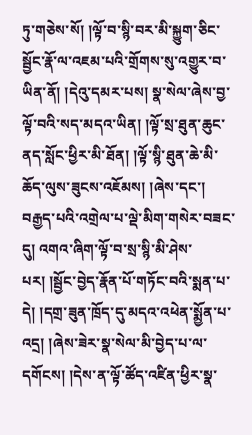ཏུ་གཅེས་སོ། །ལྟོ་བ་སྙི་བར་མི་སྐྱུག་ཅིང་སྦྱོང་རྣོ་ལ་འཇམ་པའི་གྲོགས་སུ་འགྱུར་བ་ཡིན་ནོ། །དེའུ་དམར་པས། སྣ་སེལ་ཞེས་བྱ་ལྟོ་བའི་སད་མདའ་ཡིན། །ལྟོ་སྲ་ཐུན་ཆུང་ནད་སློང་ཕྱིར་མི་ཐོན། །ལྟོ་སྙི་ཐུན་ཆེ་མི་ཆོད་ལུས་ཟུངས་འཇོམས། །ཞེས་དང་། བརྒྱད་པའི་འགྲེལ་པ་ལྡེ་མིག་གསེར་བཟང་དུ། འགའ་ཞིག་ལྟོ་བ་སྲ་སྙི་མི་ཤེས་པར། །སྦྱོང་བྱེད་རྣོན་པོ་གཏོང་བའི་སྨན་པ་དེ། །དགྲ་ཟུན་ཁྲོད་དུ་མདའ་འཕེན་སྨྱོན་པ་འདྲ། །ཞེས་ཟེར་སྣ་སེལ་མི་བྱེད་པ་ལ་དགོངས། །དེས་ན་ལྟོ་ཚོད་འཛིན་ཕྱིར་སྣ་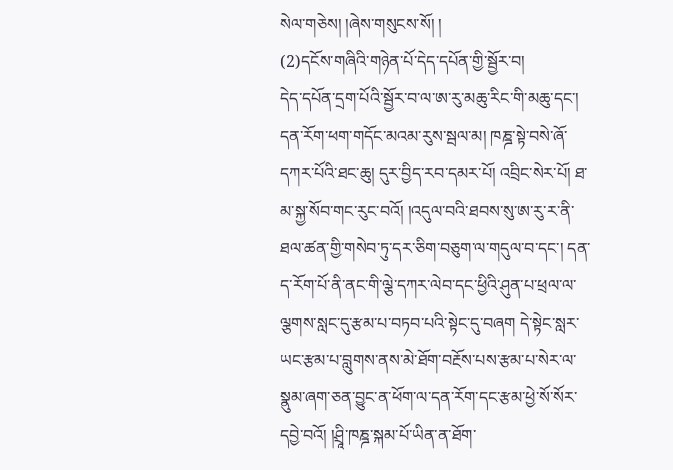སེལ་གཅེས། །ཞེས་གསུངས་སོ། །
(2)དངོས་གཞིའི་གཉེན་པོ་དེད་དཔོན་གྱི་སྦྱོར་བ།
དེད་དཔོན་དྲག་པོའི་སྦྱོར་བ་ལ་ཨ་རུ་མཆུ་རིང་གི་མཆུ་དང་། དན་རོག་ཕག་གདོང་མའམ་རུས་སྦལ་མ། ཁཎྜ་སྟེ་བསེ་ཞོ་དཀར་པོའི་ཐང་ཆུ། དུར་བྱིད་རབ་དམར་པོ། འབྲིང་སེར་པོ། ཐ་མ་སྐྱ་སོབ་གང་རུང་བའོ། །འདུལ་བའི་ཐབས་སུ་ཨ་རུ་ར་ནི་ཐལ་ཚན་གྱི་གསེབ་ཏུ་དར་ཅིག་བཅུག་ལ་གདུལ་བ་དང་། དན་ད་རོག་པོ་ནི་ནང་གི་ལྕེ་དཀར་ལེབ་དང་ཕྱིའི་ཤུན་པ་ཕྲལ་ལ་ལྕགས་སླང་དུ་རྩམ་པ་བཏབ་པའི་སྟེང་དུ་བཞག དེ་སྟེང་སླར་ཡང་རྩམ་པ་བླུགས་ནས་མེ་ཐོག་བརྔོས་པས་རྩམ་པ་སེར་ལ་སྣུམ་ཞག་ཅན་བྱུང་ན་ཕོག་ལ་དན་རོག་དང་རྩམ་ཕྱེ་སོ་སོར་དབྱེ་བའོ། །ཤྲཱི་ཁཎྜ་སྐམ་པོ་ཡིན་ན་ཐོག་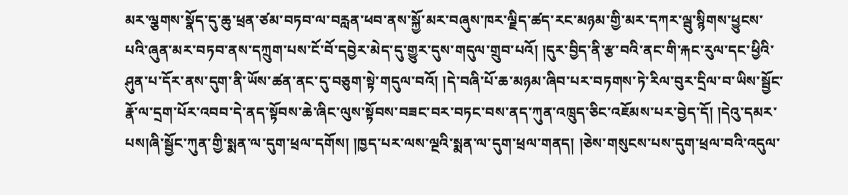མར་ལྕགས་སྣོད་དུ་ཆུ་ཕྲན་ཙམ་བཏབ་ལ་བརླན་ཕབ་ནས་སྐྱོ་མར་བཞུས་ཁར་ལྗིད་ཚད་རང་མཉམ་གྱི་མར་དཀར་ལྦུ་སྙིགས་ཕྱུངས་པའི་ཞུན་མར་བཏབ་ནས་དཀྲུག་པས་ངོ་བོ་དབྱེར་མེད་དུ་གྱུར་དུས་གདུལ་གྲུབ་པའོ། །དུར་བྱིད་ནི་རྩ་བའི་ནང་གི་རྐང་རུལ་དང་ཕྱིའི་ཤུན་པ་དོར་ནས་དུག་ནི་ཡོས་ཚན་ནང་དུ་བཅུག་སྟེ་གདུལ་བའོ། །དེ་བཞི་པོ་ཆ་མཉམ་ཞིབ་པར་བཏགས་ཏེ་རིལ་བུར་དྲིལ་བ་ཡིས་སྦྱོང་རྣོ་ལ་དྲག་པོར་འབབ་དེ་ནད་སྟོབས་ཆེ་ཞིང་ལུས་སྟོབས་བཟང་བར་བཏང་བས་ནད་ཀུན་འཁྲུད་ཅིང་འཇོམས་པར་བྱེད་དོ། །དེའུ་དམར་པས།ཞི་སྦྱོང་ཀུན་གྱི་སྨན་ལ་དུག་ཕྲལ་དགོས། །ཁྱད་པར་ལས་ལྔའི་སྨན་ལ་དུག་ཕྲལ་གནད། །ཅེས་གསུངས་པས་དུག་ཕྲལ་བའི་འདུལ་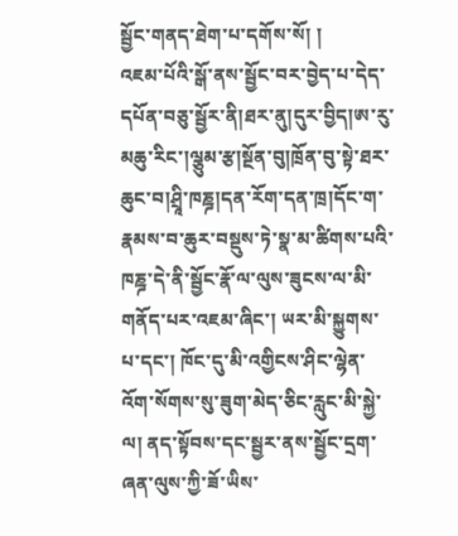སྦྱོང་གནད་ཐེག་པ་དགོས་སོ། །
འཇམ་པོའི་སྒོ་ནས་སྦྱོང་བར་བྱེད་པ་དེད་དཔོན་བཅུ་སྦྱོར་ནི།ཐར་ནུ།དུར་བྱིད།ཨ་རུ་མཆུ་རིང་།ལྕུམ་རྩ།སྔོན་བུ།ཁྲོན་བུ་སྟེ་ཐར་ཆུང་བ།ཤྲཱི་ཁཎྜ།དན་རོག་དན་ཁྲ།དོང་ག་རྣམས་བ་ཆུར་བསྡུས་ཏེ་སྣ་མ་ཚིགས་པའི་ཁཎྜ་དེ་ནི་སྦྱོང་རྣོ་ལ་ལུས་ཟུངས་ལ་མི་གནོད་པར་འཇམ་ཞིང་། ཡར་མི་སྐྱུགས་པ་དང་། ཁོང་དུ་མི་འགྱིངས་ཤིང་ལྷེན་འོག་སོགས་སུ་ཟུག་མེད་ཅིང་རླུང་མི་སྐྱེ་ལ། ནད་སྟོབས་དང་སྦྱར་ནས་སྦྱོང་དྲག་ཞན་ལུས་ཀྱི་ཟོ་ཡིས་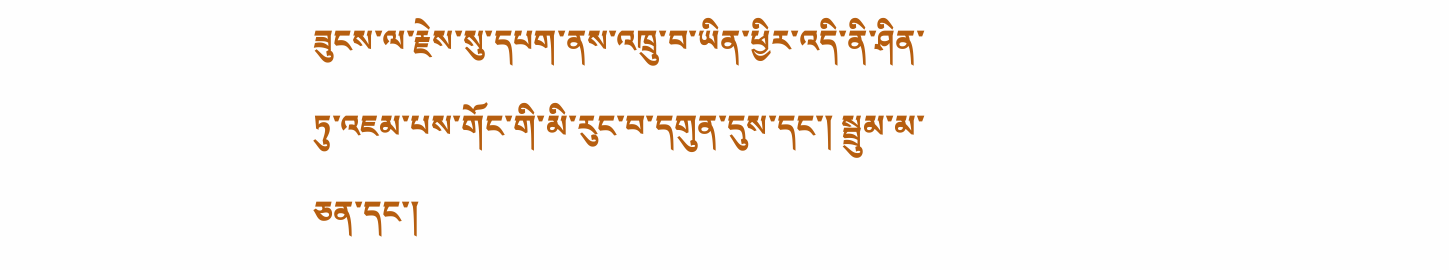ཟུངས་ལ་རྗེས་སུ་དཔག་ནས་འཁྲུ་བ་ཡིན་ཕྱིར་འདི་ནི་ཤིན་ཏུ་འཇམ་པས་གོང་གི་མི་རུང་བ་དགུན་དུས་དང་། སྦྲུམ་མ་ཅན་དང་།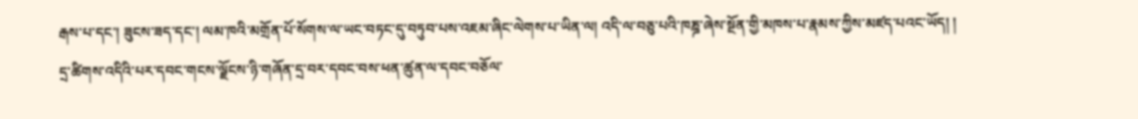རྒས་པ་དང་། ཟུངས་ཟད་དང་། ལམ་ཁའི་མགྲོན་པོ་སོགས་ལ་ཡང་བཏང་དུ་བཏུབ་པས་འཇམ་ཞིང་ལེགས་པ་ཡིན་ལ། འདི་ལ་བཅུ་པའི་ཁཎྜ་ཞེས་སྔོན་གྱི་མཁས་པ་རྣམས་ཀྱིས་མཛད་པའང་ཡོད། །
དྲ་ཚིགས་འདིའི་པར་དབང་གངས་ལྗོངས་ཉི་གཞོན་དྲ་བར་དབང་བས་ཕན་ཚུན་ལ་དབང་བཅོལ་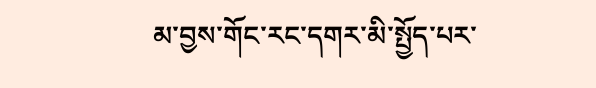མ་བྱས་གོང་རང་དགར་མི་སྤྱོད་པར་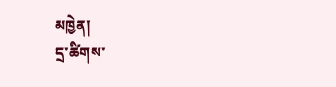མཁྱེན།
དྲ་ཚིགས་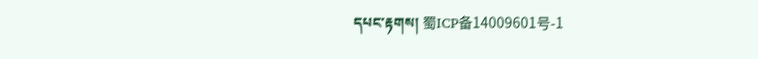དཔང་རྟགས། 蜀ICP备14009601号-1